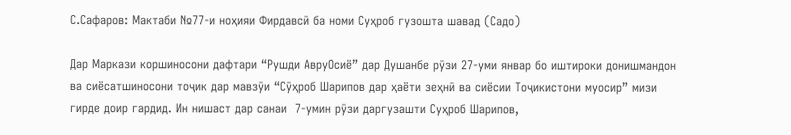С.Сафаров: Мактаби №77-и ноҳияи Фирдавсӣ ба номи Суҳроб гузошта шавад (Садо)

Дар Маркази коршиносони дафтари “Рушди АвруОсиё” дар Душанбе рӯзи 27-уми январ бо иштироки донишмандон ва сиёсатшиносони тоҷик дар мавзӯи “Сӯҳроб Шарипов дар ҳаёти зеҳнӣ ва сиёсии Тоҷикистони муосир” мизи гирде доир гардид. Ин нишаст дар санаи  7-умин рӯзи даргузашти Суҳроб Шарипов,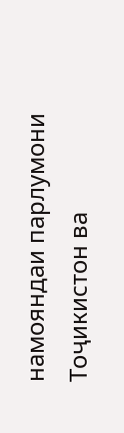намояндаи парлумони Тоҷикистон ва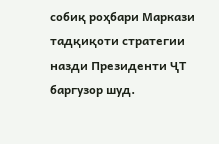собиқ роҳбари Маркази тадқиқоти стратегии назди Президенти ҶТ баргузор шуд.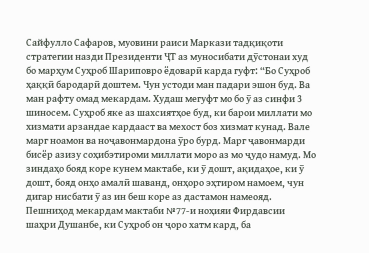Сайфулло Сафаров, муовини раиси Маркази тадқиқоти стратегии назди Президенти ҶТ аз муносибати дӯстонаи худ бо марҳум Суҳроб Шариповро ёдоварӣ карда гуфт: “Бо Суҳроб ҳаққӣ бародарӣ доштем. Чун устоди ман падари эшон буд. Ва ман рафту омад мекардам. Худаш мегуфт мо бо ӯ аз синфи 3 шиносем. Суҳроб яке аз шахсиятҳое буд, ки барои миллати мо хизмати арзандае кардааст ва мехост боз хизмат кунад. Вале марг ноамон ва ноҷавонмардона ӯро бурд. Марг ҷавонмарди бисёр азизу соҳибэтироми миллати моро аз мо ҷудо намуд. Мо зиндаҳо бояд коре кунем мактабе, ки ӯ дошт, ақидаҳое, ки ӯ дошт, бояд онҳо амалӣ шаванд, онҳоро эҳтиром намоем, чун дигар нисбати ӯ аз ин беш коре аз дастамон намеояд.  Пешниҳод мекардам мактаби №77-и ноҳияи Фирдавсии шаҳри Душанбе, ки Суҳроб он ҷоро хатм кард, ба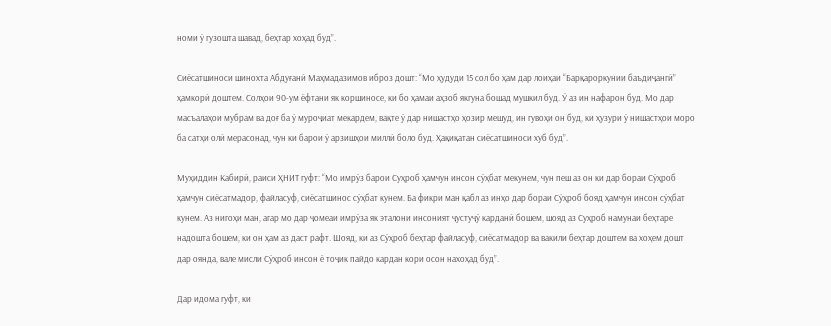номи ӯ гузошта шавад, беҳтар хоҳад буд”.

Сиёсатшиноси шинохта Абдуғанӣ Маҳмадазимов иброз дошт: “Мо ҳудуди 15 сол бо ҳам дар лоиҳаи “Барқароркунии баъдиҷангӣ” ҳамкорӣ доштем. Солҳои 90-ум ёфтани як коршиносе, ки бо ҳамаи аҳзоб якгуна бошад мушкил буд. Ӯ аз ин нафарон буд. Мо дар масъалаҳои мубрам ва доғ ба ӯ муроҷиат мекардем, вақте ӯ дар нишастҳо ҳозир мешуд, ин гувоҳи он буд, ки ҳузури ӯ нишастҳои моро ба сатҳи олӣ мерасонад, чун ки барои ӯ арзишҳои миллӣ боло буд. Ҳақиқатан сиёсатшиноси хуб буд”.

Муҳиддин Кабирӣ, раиси ҲНИТ гуфт: “Мо имрӯз барои Суҳроб ҳамчун инсон сӯҳбат мекунем, чун пеш аз он ки дар бораи Сӯҳроб ҳамчун сиёсатмадор, файласуф, сиёсатшинос сӯҳбат кунем. Ба фикри ман қабл аз инҳо дар бораи Сӯҳроб бояд ҳамчун инсон сӯҳбат кунем. Аз нигоҳи ман, агар мо дар ҷомеаи имрӯза як эталони инсоният ҷустуҷӯ карданӣ бошем, шояд аз Суҳроб намунаи беҳтаре надошта бошем, ки он ҳам аз даст рафт. Шояд, ки аз Сӯҳроб беҳтар файласуф, сиёсатмадор ва вакили беҳтар доштем ва хоҳем дошт дар оянда, вале мисли Сӯҳроб инсон ё тоҷик пайдо кардан кори осон нахоҳад буд”.

Дар идома гуфт, ки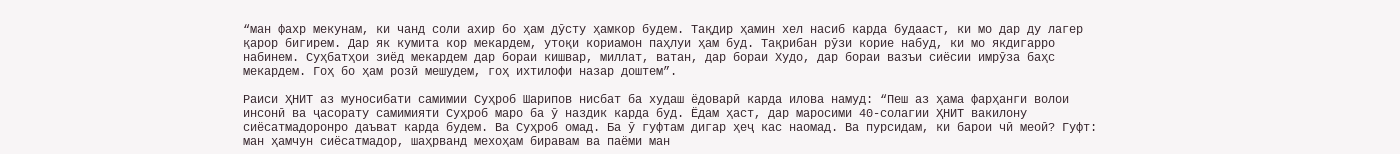“ман фахр мекунам, ки чанд соли ахир бо ҳам дӯсту ҳамкор будем. Тақдир ҳамин хел насиб карда будааст, ки мо дар ду лагер қарор бигирем. Дар як кумита кор мекардем, утоқи кориамон паҳлуи ҳам буд. Тақрибан рӯзи корие набуд, ки мо якдигарро набинем. Суҳбатҳои зиёд мекардем дар бораи кишвар, миллат, ватан, дар бораи Худо, дар бораи вазъи сиёсии имрӯза баҳс мекардем. Гоҳ бо ҳам розӣ мешудем, гоҳ ихтилофи назар доштем”.

Раиси ҲНИТ аз муносибати самимии Суҳроб Шарипов нисбат ба худаш ёдоварӣ карда илова намуд: “Пеш аз ҳама фарҳанги волои инсонӣ ва ҷасорату самимияти Суҳроб маро ба ӯ наздик карда буд. Ёдам ҳаст, дар маросими 40-солагии ҲНИТ вакилону сиёсатмадоронро даъват карда будем. Ва Суҳроб омад. Ба ӯ гуфтам дигар ҳеҷ кас наомад. Ва пурсидам, ки барои чӣ меоӣ? Гуфт: ман ҳамчун сиёсатмадор, шаҳрванд мехоҳам биравам ва паёми ман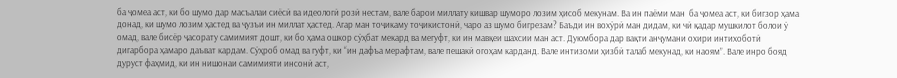ба ҷомеа аст, ки бо шумо дар масъалаи сиёсӣ ва идеологӣ розӣ нестам, вале барои миллату кишвар шуморо лозим ҳисоб мекунам. Ва ин паёми ман  ба ҷомеа аст, ки бигзор ҳама донад, ки шумо лозим ҳастед ва ҷузъи ин миллат ҳастед. Агар ман тоҷикаму тоҷикистонӣ, чаро аз шумо бигрезам? Баъди ин вохӯрӣ ман дидам, ки чӣ қадар мушкилот болои ӯ омад, вале бисёр ҷасорату самимият дошт, ки бо ҳама ошкор сӯҳбат мекард ва мегуфт, ки ин мавқеи шахсии ман аст. Дуюмбора дар вақти анҷумани охири интихоботӣ дигарбора ҳамаро даъват кардам. Сӯҳроб омад ва гуфт, ки “ин дафъа мерафтам, вале пешакӣ огоҳам карданд. Вале интизоми ҳизбӣ талаб мекунад, ки наоям”. Вале инро бояд дуруст фаҳмид, ки ин нишонаи самимияти инсонӣ аст,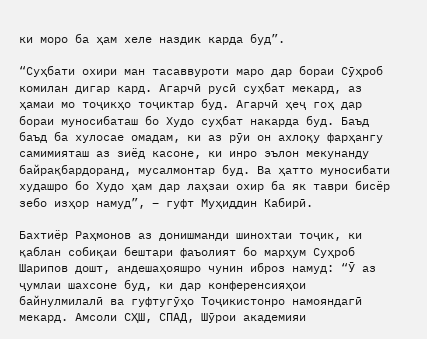ки моро ба ҳам хеле наздик карда буд”.

“Суҳбати охири ман тасаввуроти маро дар бораи Сӯҳроб комилан дигар кард. Агарчӣ русӣ суҳбат мекард, аз ҳамаи мо тоҷикҳо тоҷиктар буд. Агарчӣ ҳеҷ гоҳ дар бораи муносибаташ бо Худо суҳбат накарда буд. Баъд баъд ба хулосае омадам, ки аз рӯи он ахлоқу фарҳангу самимияташ аз зиёд касоне, ки инро эълон мекунанду байрақбардоранд, мусалмонтар буд. Ва ҳатто муносибати худашро бо Худо ҳам дар лаҳзаи охир ба як таври бисёр зебо изҳор намуд”, – гуфт Муҳиддин Кабирӣ.

Бахтиёр Раҳмонов аз донишманди шинохтаи тоҷик, ки қаблан собиқаи бештари фаъолият бо марҳум Суҳроб Шарипов дошт, андешаҳояшро чунин иброз намуд: “Ӯ аз ҷумлаи шахсоне буд, ки дар конференсияҳои байнулмилалӣ ва гуфтугӯҳо Тоҷикистонро намояндагӣ мекард. Амсоли СҲШ, СПАД, Шӯрои академияи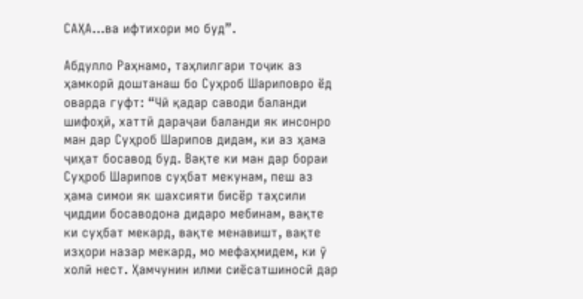САҲА…ва ифтихори мо буд”.

Абдулло Раҳнамо, таҳлилгари тоҷик аз ҳамкорӣ доштанаш бо Суҳроб Шариповро ёд оварда гуфт: “Чӣ қадар саводи баланди шифоҳӣ, хаттӣ дараҷаи баланди як инсонро ман дар Суҳроб Шарипов дидам, ки аз ҳама ҷиҳат босавод буд. Вақте ки ман дар бораи Суҳроб Шарипов суҳбат мекунам, пеш аз ҳама симои як шахсияти бисёр таҳсили ҷиддии босаводона дидаро мебинам, вақте ки суҳбат мекард, вақте менавишт, вақте изҳори назар мекард, мо мефаҳмидем, ки ӯ холӣ нест. Ҳамчунин илми сиёсатшиносӣ дар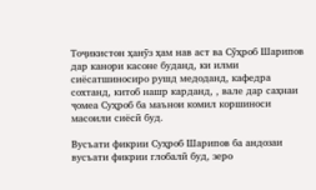Тоҷикистон ҳанӯз ҳам нав аст ва Сӯҳроб Шарипов дар канори касоне буданд, ки илми сиёсатшиносиро рушд медоданд, кафедра сохтанд, китоб нашр карданд, , вале дар саҳнаи ҷомеа Суҳроб ба маънои комил коршиноси масоили сиёсӣ буд.

Вусъати фикрии Суҳроб Шарипов ба андозаи вусъати фикрии глобалӣ буд, зеро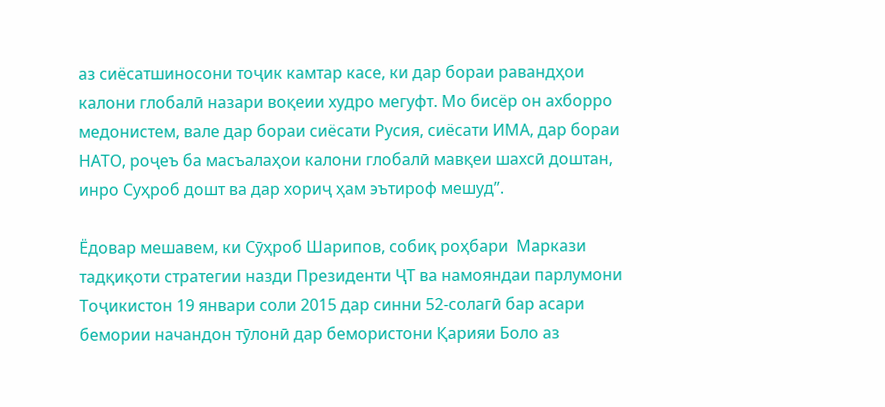аз сиёсатшиносони тоҷик камтар касе, ки дар бораи равандҳои калони глобалӣ назари воқеии худро мегуфт. Мо бисёр он ахборро медонистем, вале дар бораи сиёсати Русия, сиёсати ИМА, дар бораи НАТО, роҷеъ ба масъалаҳои калони глобалӣ мавқеи шахсӣ доштан, инро Суҳроб дошт ва дар хориҷ ҳам эътироф мешуд”.

Ёдовар мешавем, ки Сӯҳроб Шарипов, собиқ роҳбари  Маркази тадқиқоти стратегии назди Президенти ҶТ ва намояндаи парлумони Тоҷикистон 19 январи соли 2015 дар синни 52-солагӣ бар асари бемории начандон тӯлонӣ дар бемористони Қарияи Боло аз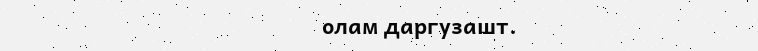олам даргузашт.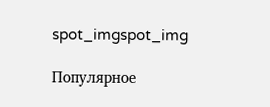spot_imgspot_img

Популярное